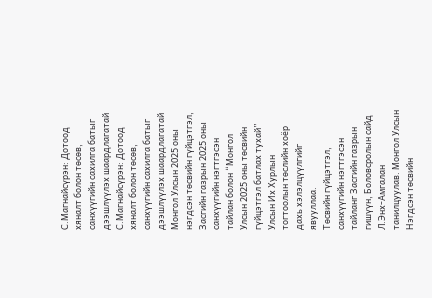С.Магнайсүрэн: Дотоод хяналт болон төсөв, санхүүгийн сахилга батыг дээшлүүлэх шаардлагатай
С.Магнайсүрэн: Дотоод хяналт болон төсөв, санхүүгийн сахилга батыг дээшлүүлэх шаардлагатай
Монгол Улсын 2025 оны нэгдсэн төсвийн гүйцэтгэл, Засгийн газрын 2025 оны санхүүгийн нэгтгэсэн тайлан болон “Монгол Улсын 2025 оны төсвийн гүйцэтгэл батлах тухай” Улсын Их Хурлын тогтоолын төслийн хоёр дахь хэлэлцүүлгийг явууллаа.
Төсвийн гүйцэтгэл, санхүүгийн нэгтгэсэн тайланг Засгийн газрын гишүүн, Боловсролын сайд Л.Энх-Амгалан танилцуулав. Монгол Улсын Нэгдсэн төсвийн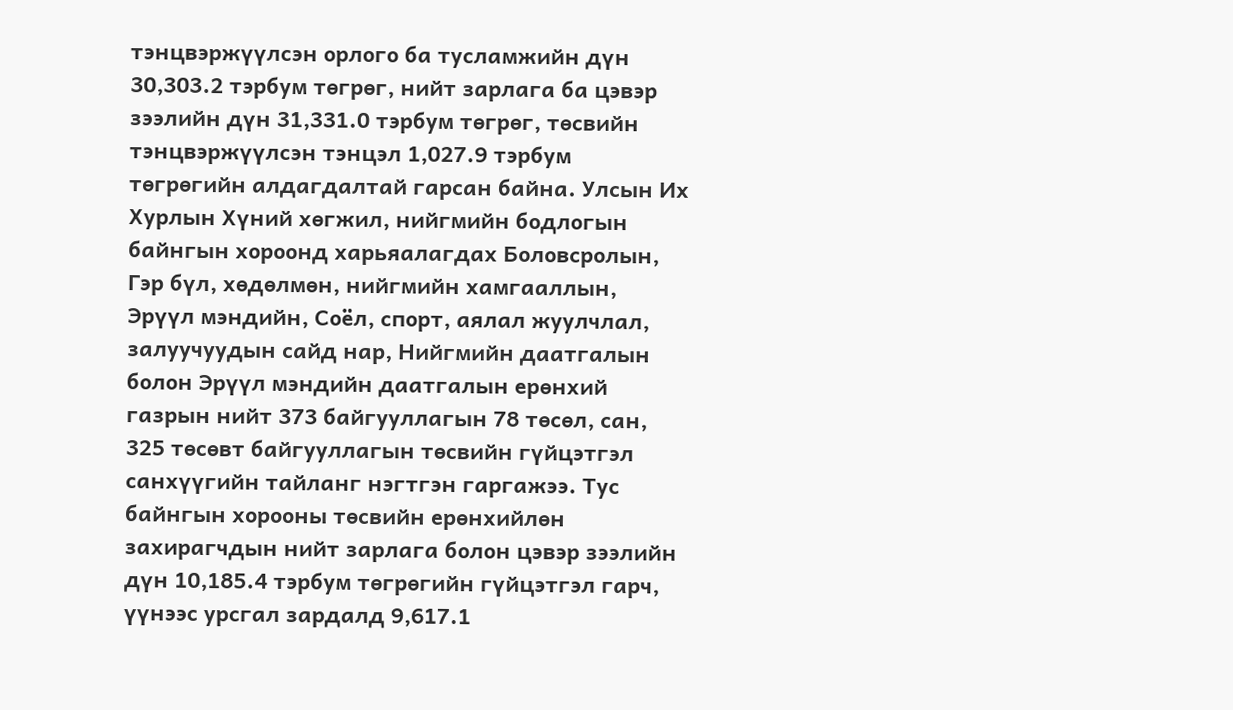тэнцвэржүүлсэн орлого ба тусламжийн дүн 30,303.2 тэрбум төгрөг, нийт зарлага ба цэвэр зээлийн дүн 31,331.0 тэрбум төгрөг, төсвийн тэнцвэржүүлсэн тэнцэл 1,027.9 тэрбум төгрөгийн алдагдалтай гарсан байна. Улсын Их Хурлын Хүний хөгжил, нийгмийн бодлогын байнгын хороонд харьяалагдах Боловсролын, Гэр бүл, хөдөлмөн, нийгмийн хамгааллын, Эрүүл мэндийн, Соёл, спорт, аялал жуулчлал, залуучуудын сайд нар, Нийгмийн даатгалын болон Эрүүл мэндийн даатгалын ерөнхий газрын нийт 373 байгууллагын 78 төсөл, сан, 325 төсөвт байгууллагын төсвийн гүйцэтгэл санхүүгийн тайланг нэгтгэн гаргажээ. Тус байнгын хорооны төсвийн ерөнхийлөн захирагчдын нийт зарлага болон цэвэр зээлийн дүн 10,185.4 тэрбум төгрөгийн гүйцэтгэл гарч, үүнээс урсгал зардалд 9,617.1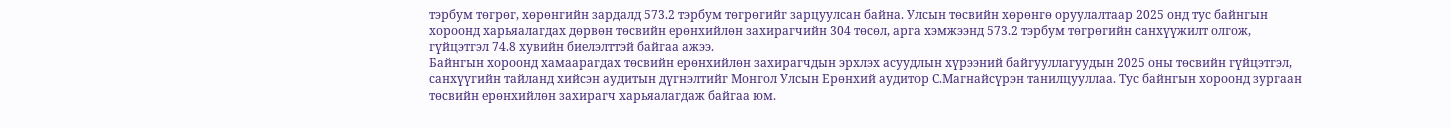тэрбум төгрөг, хөрөнгийн зардалд 573.2 тэрбум төгрөгийг зарцуулсан байна. Улсын төсвийн хөрөнгө оруулалтаар 2025 онд тус байнгын хороонд харьяалагдах дөрвөн төсвийн ерөнхийлөн захирагчийн 304 төсөл, арга хэмжээнд 573.2 тэрбум төгрөгийн санхүүжилт олгож, гүйцэтгэл 74.8 хувийн биелэлттэй байгаа ажээ.
Байнгын хороонд хамаарагдах төсвийн ерөнхийлөн захирагчдын эрхлэх асуудлын хүрээний байгууллагуудын 2025 оны төсвийн гүйцэтгэл, санхүүгийн тайланд хийсэн аудитын дүгнэлтийг Монгол Улсын Ерөнхий аудитор С.Магнайсүрэн танилцууллаа. Тус байнгын хороонд зургаан төсвийн ерөнхийлөн захирагч харьяалагдаж байгаа юм.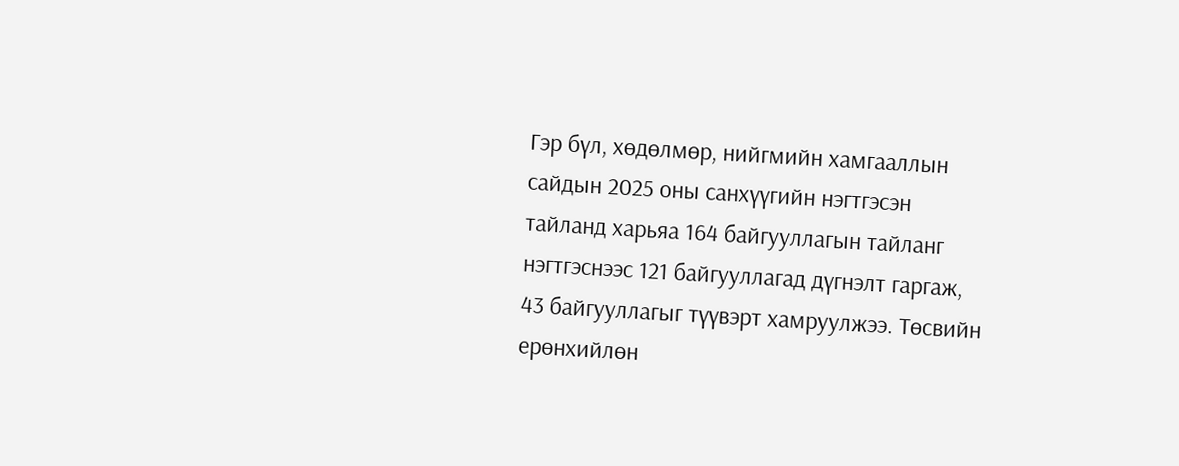Гэр бүл, хөдөлмөр, нийгмийн хамгааллын сайдын 2025 оны санхүүгийн нэгтгэсэн тайланд харьяа 164 байгууллагын тайланг нэгтгэснээс 121 байгууллагад дүгнэлт гаргаж, 43 байгууллагыг түүвэрт хамруулжээ. Төсвийн ерөнхийлөн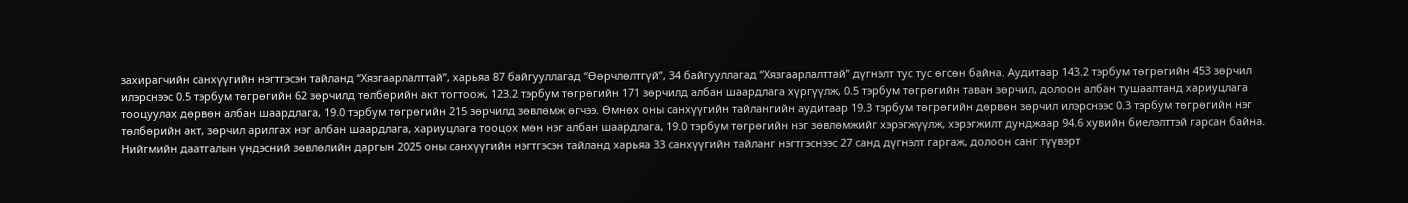захирагчийн санхүүгийн нэгтгэсэн тайланд “Хязгаарлалттай”, харьяа 87 байгууллагад “Өөрчлөлтгүй”, 34 байгууллагад “Хязгаарлалттай” дүгнэлт тус тус өгсөн байна. Аудитаар 143.2 тэрбум төгрөгийн 453 зөрчил илэрснээс 0.5 тэрбум төгрөгийн 62 зөрчилд төлбөрийн акт тогтоож, 123.2 тэрбум төгрөгийн 171 зөрчилд албан шаардлага хүргүүлж, 0.5 тэрбум төгрөгийн таван зөрчил, долоон албан тушаалтанд хариуцлага тооцуулах дөрвөн албан шаардлага, 19.0 тэрбум төгрөгийн 215 зөрчилд зөвлөмж өгчээ. Өмнөх оны санхүүгийн тайлангийн аудитаар 19.3 тэрбум төгрөгийн дөрвөн зөрчил илэрснээс 0.3 тэрбум төгрөгийн нэг төлбөрийн акт, зөрчил арилгах нэг албан шаардлага, хариуцлага тооцох мөн нэг албан шаардлага, 19.0 тэрбум төгрөгийн нэг зөвлөмжийг хэрэгжүүлж, хэрэгжилт дунджаар 94.6 хувийн биелэлттэй гарсан байна.
Нийгмийн даатгалын үндэсний зөвлөлийн даргын 2025 оны санхүүгийн нэгтгэсэн тайланд харьяа 33 санхүүгийн тайланг нэгтгэснээс 27 санд дүгнэлт гаргаж, долоон санг түүвэрт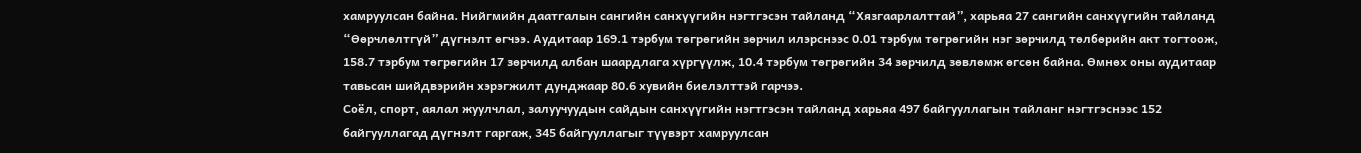хамруулсан байна. Нийгмийн даатгалын сангийн санхүүгийн нэгтгэсэн тайланд “Хязгаарлалттай”, харьяа 27 сангийн санхүүгийн тайланд “Өөрчлөлтгүй” дүгнэлт өгчээ. Аудитаар 169.1 тэрбум төгрөгийн зөрчил илэрснээс 0.01 тэрбум төгрөгийн нэг зөрчилд төлбөрийн акт тогтоож, 158.7 тэрбум төгрөгийн 17 зөрчилд албан шаардлага хүргүүлж, 10.4 тэрбум төгрөгийн 34 зөрчилд зөвлөмж өгсөн байна. Өмнөх оны аудитаар тавьсан шийдвэрийн хэрэгжилт дунджаар 80.6 хувийн биелэлттэй гарчээ.
Соёл, спорт, аялал жуулчлал, залуучуудын сайдын санхүүгийн нэгтгэсэн тайланд харьяа 497 байгууллагын тайланг нэгтгэснээс 152 байгууллагад дүгнэлт гаргаж, 345 байгууллагыг түүвэрт хамруулсан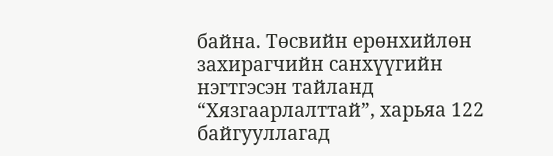байна. Төсвийн ерөнхийлөн захирагчийн санхүүгийн нэгтгэсэн тайланд “Хязгаарлалттай”, харьяа 122 байгууллагад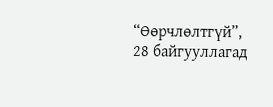“Өөрчлөлтгүй”, 28 байгууллагад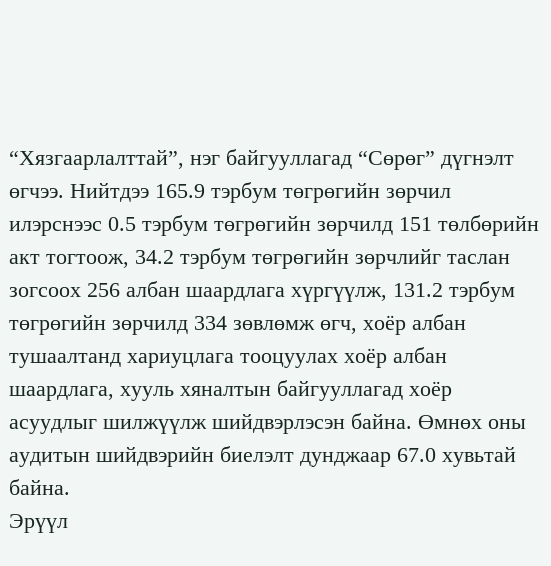“Хязгаарлалттай”, нэг байгууллагад “Сөрөг” дүгнэлт өгчээ. Нийтдээ 165.9 тэрбум төгрөгийн зөрчил илэрснээс 0.5 тэрбум төгрөгийн зөрчилд 151 төлбөрийн акт тогтоож, 34.2 тэрбум төгрөгийн зөрчлийг таслан зогсоох 256 албан шаардлага хүргүүлж, 131.2 тэрбум төгрөгийн зөрчилд 334 зөвлөмж өгч, хоёр албан тушаалтанд хариуцлага тооцуулах хоёр албан шаардлага, хууль хяналтын байгууллагад хоёр асуудлыг шилжүүлж шийдвэрлэсэн байна. Өмнөх оны аудитын шийдвэрийн биелэлт дунджаар 67.0 хувьтай байна.
Эрүүл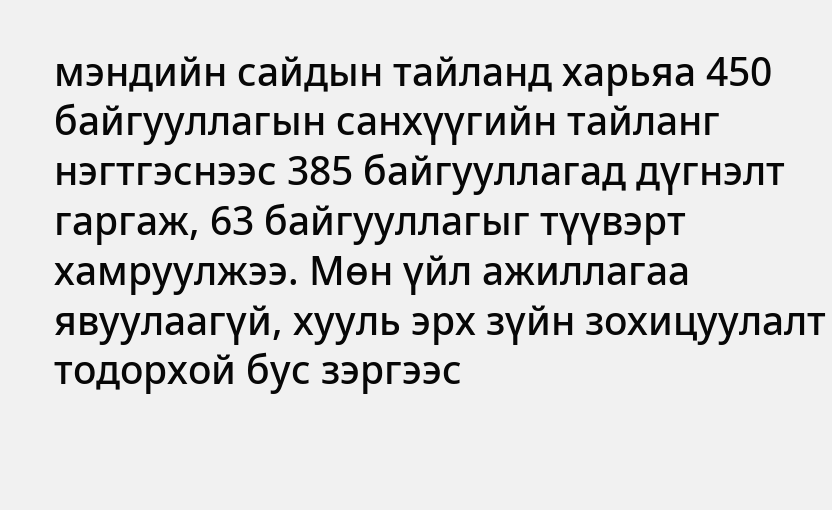мэндийн сайдын тайланд харьяа 450 байгууллагын санхүүгийн тайланг нэгтгэснээс 385 байгууллагад дүгнэлт гаргаж, 63 байгууллагыг түүвэрт хамруулжээ. Мөн үйл ажиллагаа явуулаагүй, хууль эрх зүйн зохицуулалт тодорхой бус зэргээс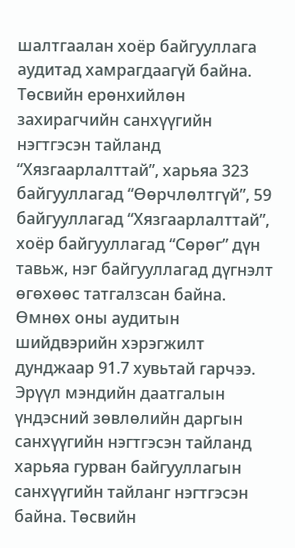шалтгаалан хоёр байгууллага аудитад хамрагдаагүй байна. Төсвийн ерөнхийлөн захирагчийн санхүүгийн нэгтгэсэн тайланд “Хязгаарлалттай”, харьяа 323 байгууллагад “Өөрчлөлтгүй”, 59 байгууллагад “Хязгаарлалттай”, хоёр байгууллагад “Сөрөг” дүн тавьж, нэг байгууллагад дүгнэлт өгөхөөс татгалзсан байна. Өмнөх оны аудитын шийдвэрийн хэрэгжилт дунджаар 91.7 хувьтай гарчээ.
Эрүүл мэндийн даатгалын үндэсний зөвлөлийн даргын санхүүгийн нэгтгэсэн тайланд харьяа гурван байгууллагын санхүүгийн тайланг нэгтгэсэн байна. Төсвийн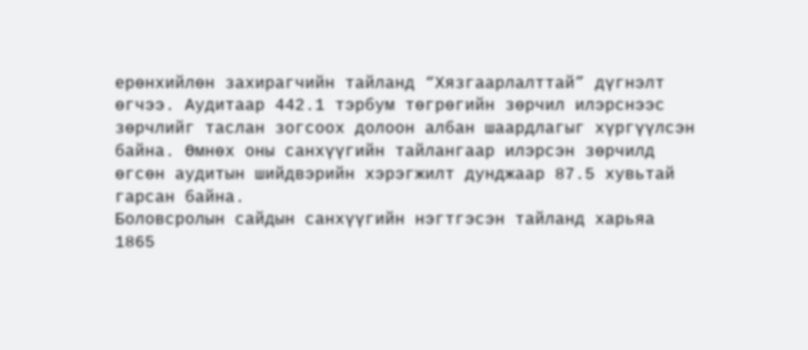ерөнхийлөн захирагчийн тайланд “Хязгаарлалттай” дүгнэлт өгчээ. Аудитаар 442.1 тэрбум төгрөгийн зөрчил илэрснээс зөрчлийг таслан зогсоох долоон албан шаардлагыг хүргүүлсэн байна. Өмнөх оны санхүүгийн тайлангаар илэрсэн зөрчилд өгсөн аудитын шийдвэрийн хэрэгжилт дунджаар 87.5 хувьтай гарсан байна.
Боловсролын сайдын санхүүгийн нэгтгэсэн тайланд харьяа 1865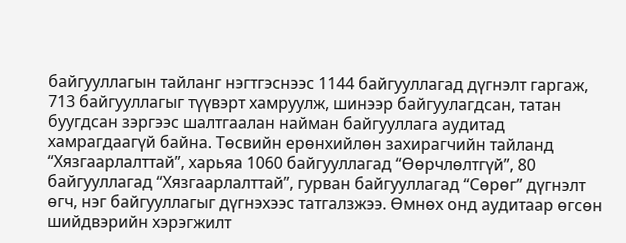байгууллагын тайланг нэгтгэснээс 1144 байгууллагад дүгнэлт гаргаж, 713 байгууллагыг түүвэрт хамруулж, шинээр байгуулагдсан, татан буугдсан зэргээс шалтгаалан найман байгууллага аудитад хамрагдаагүй байна. Төсвийн ерөнхийлөн захирагчийн тайланд “Хязгаарлалттай”, харьяа 1060 байгууллагад “Өөрчлөлтгүй”, 80 байгууллагад “Хязгаарлалттай”, гурван байгууллагад “Сөрөг” дүгнэлт өгч, нэг байгууллагыг дүгнэхээс татгалзжээ. Өмнөх онд аудитаар өгсөн шийдвэрийн хэрэгжилт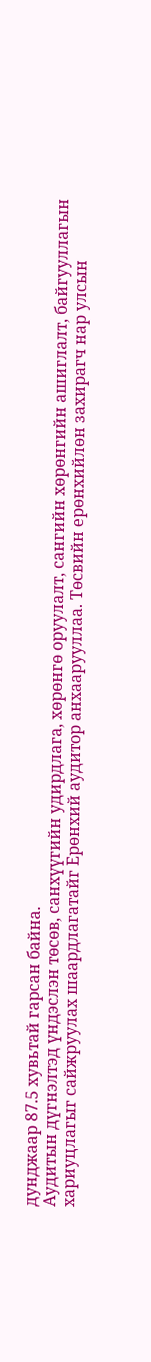дунджаар 87.5 хувьтай гарсан байна.
Аудитын дүгнэлтэд үндэслэн төсөв, санхүүгийн удирдлага, хөрөнгө оруулалт, сангийн хөрөнгийн ашиглалт, байгууллагын хариуцлагыг сайжруулах шаардлагатайг Ерөнхий аудитор анхаарууллаа. Төсвийн ерөнхийлөн захирагч нар улсын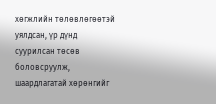хөгжлийн төлөвлөгөөтэй уялдсан, үр дүнд суурилсан төсөв боловсруулж, шаардлагатай хөрөнгийг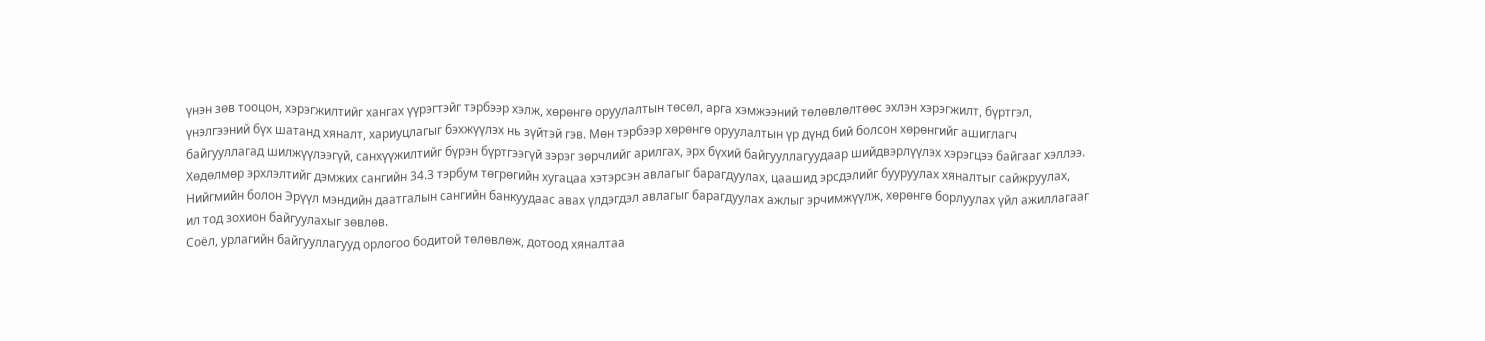үнэн зөв тооцон, хэрэгжилтийг хангах үүрэгтэйг тэрбээр хэлж, хөрөнгө оруулалтын төсөл, арга хэмжээний төлөвлөлтөөс эхлэн хэрэгжилт, бүртгэл, үнэлгээний бүх шатанд хяналт, хариуцлагыг бэхжүүлэх нь зүйтэй гэв. Мөн тэрбээр хөрөнгө оруулалтын үр дүнд бий болсон хөрөнгийг ашиглагч байгууллагад шилжүүлээгүй, санхүүжилтийг бүрэн бүртгээгүй зэрэг зөрчлийг арилгах, эрх бүхий байгууллагуудаар шийдвэрлүүлэх хэрэгцээ байгааг хэллээ. Хөдөлмөр эрхлэлтийг дэмжих сангийн 34.3 тэрбум төгрөгийн хугацаа хэтэрсэн авлагыг барагдуулах, цаашид эрсдэлийг бууруулах хяналтыг сайжруулах, Нийгмийн болон Эрүүл мэндийн даатгалын сангийн банкуудаас авах үлдэгдэл авлагыг барагдуулах ажлыг эрчимжүүлж, хөрөнгө борлуулах үйл ажиллагааг ил тод зохион байгуулахыг зөвлөв.
Соёл, урлагийн байгууллагууд орлогоо бодитой төлөвлөж, дотоод хяналтаа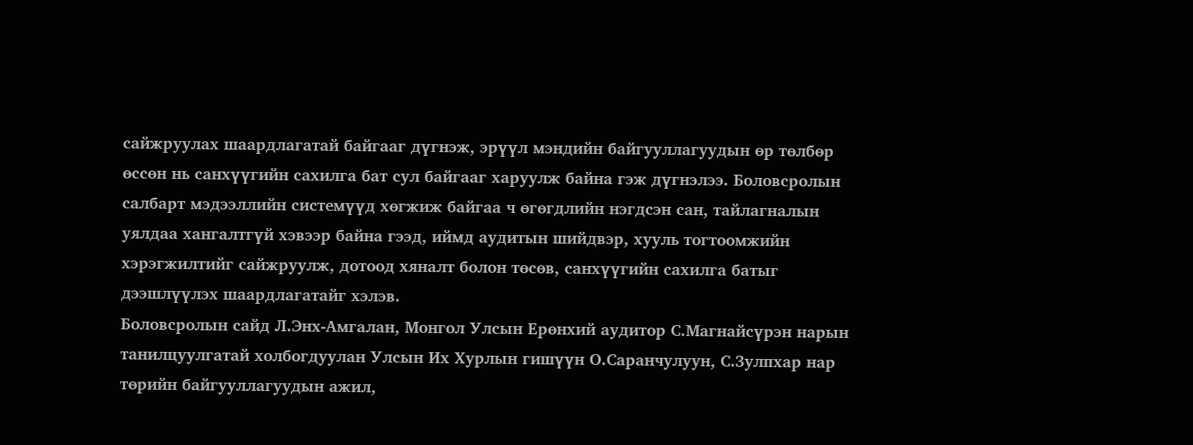сайжруулах шаардлагатай байгааг дүгнэж, эрүүл мэндийн байгууллагуудын өр төлбөр өссөн нь санхүүгийн сахилга бат сул байгааг харуулж байна гэж дүгнэлээ. Боловсролын салбарт мэдээллийн системүүд хөгжиж байгаа ч өгөгдлийн нэгдсэн сан, тайлагналын уялдаа хангалтгүй хэвээр байна гээд, иймд аудитын шийдвэр, хууль тогтоомжийн хэрэгжилтийг сайжруулж, дотоод хяналт болон төсөв, санхүүгийн сахилга батыг дээшлүүлэх шаардлагатайг хэлэв.
Боловсролын сайд Л.Энх-Амгалан, Монгол Улсын Ерөнхий аудитор С.Магнайсүрэн нарын танилцуулгатай холбогдуулан Улсын Их Хурлын гишүүн О.Саранчулуун, С.Зулпхар нар төрийн байгууллагуудын ажил,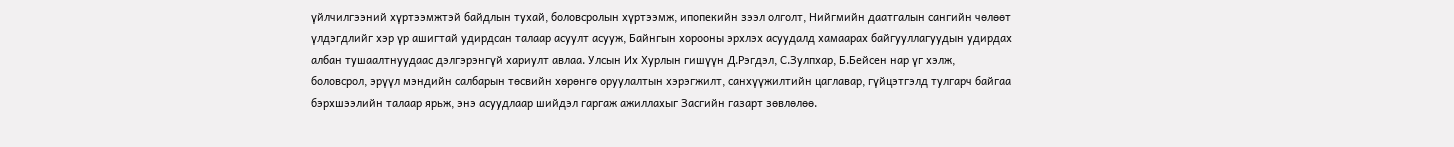үйлчилгээний хүртээмжтэй байдлын тухай, боловсролын хүртээмж, ипопекийн зээл олголт, Нийгмийн даатгалын сангийн чөлөөт үлдэгдлийг хэр үр ашигтай удирдсан талаар асуулт асууж, Байнгын хорооны эрхлэх асуудалд хамаарах байгууллагуудын удирдах албан тушаалтнуудаас дэлгэрэнгүй хариулт авлаа. Улсын Их Хурлын гишүүн Д.Рэгдэл, С.Зулпхар, Б.Бейсен нар үг хэлж, боловсрол, эрүүл мэндийн салбарын төсвийн хөрөнгө оруулалтын хэрэгжилт, санхүүжилтийн цаглавар, гүйцэтгэлд тулгарч байгаа бэрхшээлийн талаар ярьж, энэ асуудлаар шийдэл гаргаж ажиллахыг Засгийн газарт зөвлөлөө.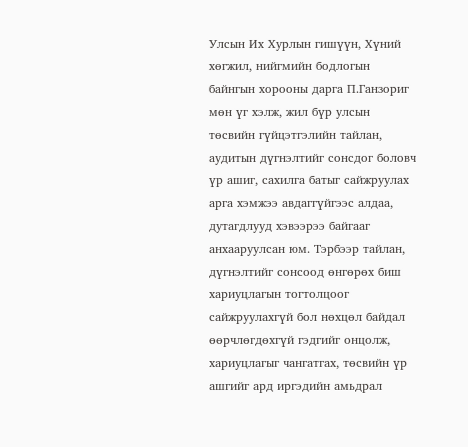Улсын Их Хурлын гишүүн, Хүний хөгжил, нийгмийн бодлогын байнгын хорооны дарга П.Ганзориг мөн үг хэлж, жил бүр улсын төсвийн гүйцэтгэлийн тайлан, аудитын дүгнэлтийг сонсдог боловч үр ашиг, сахилга батыг сайжруулах арга хэмжээ авдаггүйгээс алдаа, дутагдлууд хэвээрээ байгааг анхааруулсан юм. Тэрбээр тайлан, дүгнэлтийг сонсоод өнгөрөх биш хариуцлагын тогтолцоог сайжруулахгүй бол нөхцөл байдал өөрчлөгдөхгүй гэдгийг онцолж, хариуцлагыг чангатгах, төсвийн үр ашгийг ард иргэдийн амьдрал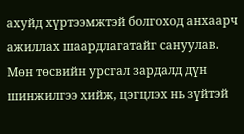ахуйд хүртээмжтэй болгоход анхаарч ажиллах шаардлагатайг сануулав. Мөн төсвийн урсгал зардалд дүн шинжилгээ хийж, цэгцлэх нь зүйтэй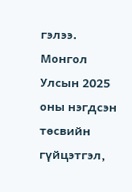гэлээ.
Монгол Улсын 2025 оны нэгдсэн төсвийн гүйцэтгэл,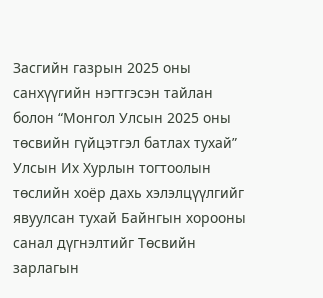Засгийн газрын 2025 оны санхүүгийн нэгтгэсэн тайлан болон “Монгол Улсын 2025 оны төсвийн гүйцэтгэл батлах тухай” Улсын Их Хурлын тогтоолын төслийн хоёр дахь хэлэлцүүлгийг явуулсан тухай Байнгын хорооны санал дүгнэлтийг Төсвийн зарлагын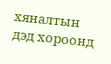хяналтын дэд хороонд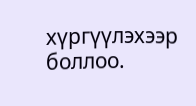хүргүүлэхээр боллоо.